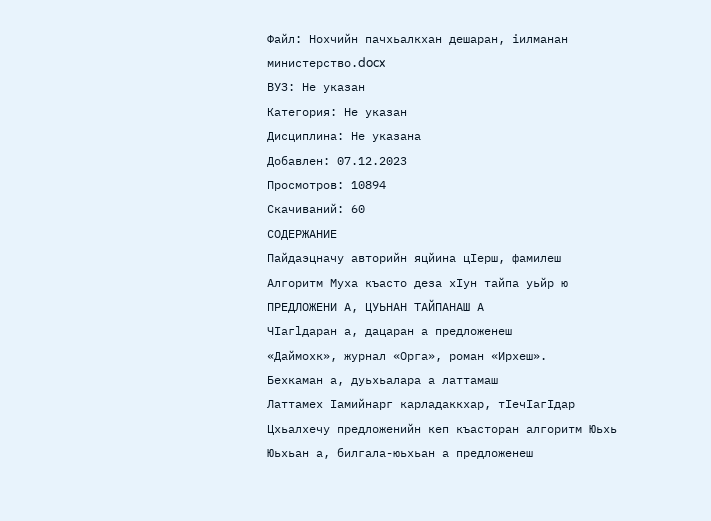Файл: Нохчийн пачхьалкхан дешаран, iилманан министерство.docx
ВУЗ: Не указан
Категория: Не указан
Дисциплина: Не указана
Добавлен: 07.12.2023
Просмотров: 10894
Скачиваний: 60
СОДЕРЖАНИЕ
Пайдаэцначу авторийн яцйина цIерш, фамилеш
Алгоритм Муха къасто деза хIун тайпа уьйр ю
ПРЕДЛОЖЕНИ А, ЦУЬНАН ТАЙПАНАШ А
ЧIaгlдаран а, дацаран а предложенеш
«Даймохк», журнал «Орга», роман «Ирхеш».
Бехкаман а, дуьхьалара а латтамаш
Латтамех Iамийнарг карладаккхар, тIечIагIдар
Цхьалхечу предложенийн кеп къасторан алгоритм Юьхь
Юьхьан а, билгала-юьхьан а предложенеш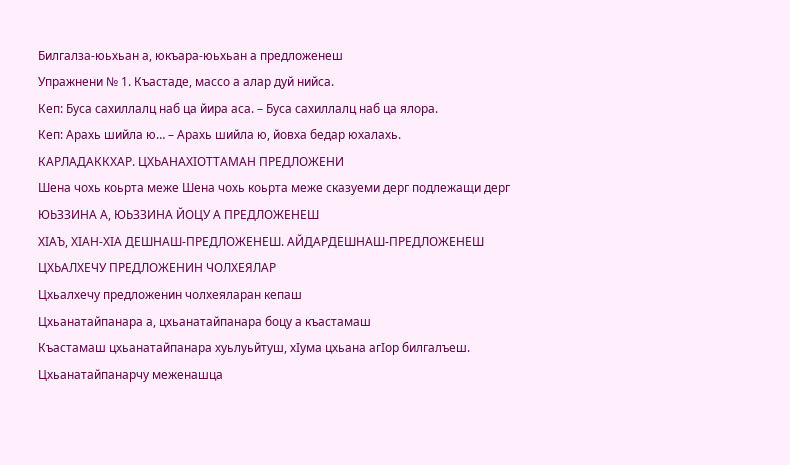Билгалза-юьхьан а, юкъара-юьхьан а предложенеш
Упражнени № 1. Къастаде, массо а алар дуй нийса.
Кеп: Буса сахиллалц наб ца йира аса. – Буса сахиллалц наб ца ялора.
Кеп: Арахь шийла ю… – Арахь шийла ю, йовха бедар юхалахь.
КАРЛАДАККХАР. ЦХЬАНАХIОТТАМАН ПРЕДЛОЖЕНИ
Шена чохь коьрта меже Шена чохь коьрта меже сказуеми дерг подлежащи дерг
ЮЬЗЗИНА А, ЮЬЗЗИНА ЙОЦУ А ПРЕДЛОЖЕНЕШ
ХIАЪ, ХIАН-ХIА ДЕШНАШ-ПРЕДЛОЖЕНЕШ. АЙДАРДЕШНАШ-ПРЕДЛОЖЕНЕШ
ЦХЬАЛХЕЧУ ПРЕДЛОЖЕНИН ЧОЛХЕЯЛАР
Цхьалхечу предложенин чолхеяларан кепаш
Цхьанатайпанара а, цхьанатайпанара боцу а къастамаш
Къастамаш цхьанатайпанара хуьлуьйтуш, хIума цхьана агIор билгалъеш.
Цхьанатайпанарчу меженашца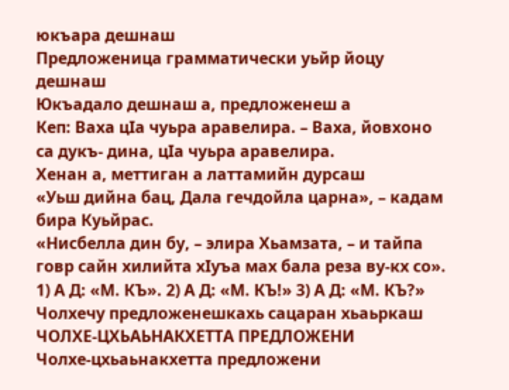юкъара дешнаш
Предложеница грамматически уьйр йоцу дешнаш
Юкъадало дешнаш а, предложенеш а
Кеп: Ваха цIа чуьра аравелира. – Ваха, йовхоно са дукъ- дина, цIа чуьра аравелира.
Хенан а, меттиган а латтамийн дурсаш
«Уьш дийна бац, Дала гечдойла царна», – кадам бира Куьйрас.
«Нисбелла дин бу, – элира Хьамзата, – и тайпа говр сайн хилийта хIуъа мах бала реза ву-кх со».
1) А Д: «М. КЪ». 2) А Д: «М. КЪ!» 3) А Д: «М. КЪ?»
Чолхечу предложенешкахь сацаран хьаьркаш
ЧОЛХЕ-ЦХЬАЬНАКХЕТТА ПРЕДЛОЖЕНИ
Чолхе-цхьаьнакхетта предложени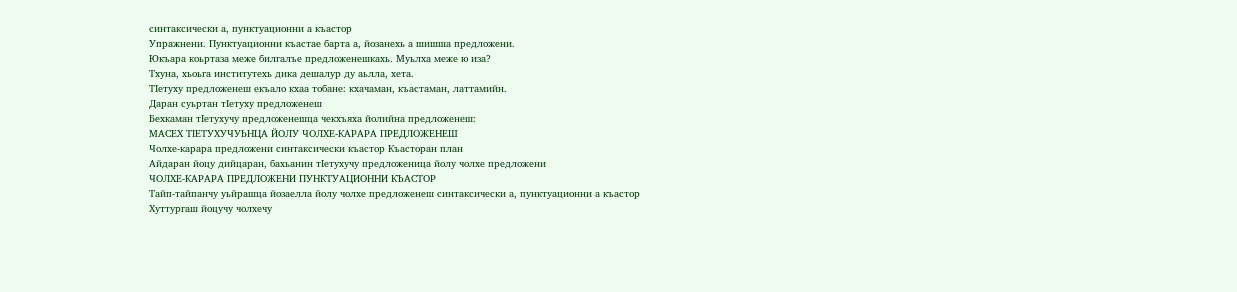синтаксически а, пунктуационни а къастор
Упражнени. Пунктуационни къастае барта а, йозанехь а шишша предложени.
Юкъара коьртаза меже билгалъе предложенешкахь. Муьлха меже ю иза?
Тхуна, хьоьга институтехь дика дешалур ду аьлла, хета.
ТIетуху предложенеш екъало кхаа тобане: кхачаман, къастаман, латтамийн.
Даран суьртан тIетуху предложенеш
Бехкаман тIетухучу предложенешца чекхъяха йолийна предложенеш:
МАСЕХ ТIЕТУХУЧУЬНЦА ЙОЛУ ЧОЛХЕ-КАРАРА ПРЕДЛОЖЕНЕШ
Чолхе-карара предложени синтаксически къастор Къасторан план
Айдаран йоцу дийцаран, бахьанин тIетухучу предложеница йолу чолхе предложени
ЧОЛХЕ-КАРАРА ПРЕДЛОЖЕНИ ПУНКТУАЦИОННИ КЪАСТОР
Тайп-тайпанчу уьйрашца йозаелла йолу чолхе предложенеш синтаксически а, пунктуационни а къастор
Хуттургаш йоцучу чолхечу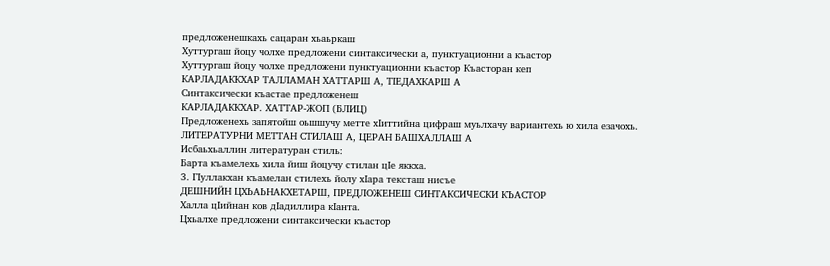предложенешкахь сацаран хьаьркаш
Хуттургаш йоцу чолхе предложени синтаксически а, пунктуационни а къастор
Хуттургаш йоцу чолхе предложени пунктуационни къастор Къасторан кеп
КАРЛАДАККХАР ТАЛЛАМАН ХАТТАРШ А, ТIЕДАХКАРШ А
Синтаксически къастае предложенеш
КАРЛАДАККХАР. ХАТТАР-ЖОП (БЛИЦ)
Предложенехь запятойш оьшшучу метте хIиттийна цифраш муьлхачу вариантехь ю хила езачохь.
ЛИТЕРАТУРНИ МЕТТАН СТИЛАШ А, ЦЕРАН БАШХАЛЛАШ А
Исбаьхьаллин литературан стиль:
Барта къамелехь хила йиш йоцучу стилан цIе яккха.
3. ГIуллакхан къамелан стилехь йолу хIара тексташ нисъе
ДЕШНИЙН ЦХЬАЬНАКХЕТАРШ, ПРЕДЛОЖЕНЕШ СИНТАКСИЧЕСКИ КЪАСТОР
Халла цIийнан ков дIадиллира кIанта.
Цхьалхе предложени синтаксически къастор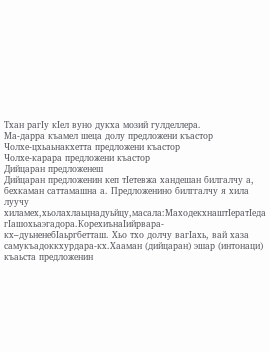Тхан рагIу кIел вуно дукха мозий гулделлера.
Ма-дарра къамел шеца долу предложени къастор
Чолхе-цхьаьнакхетта предложени къастор
Чолхе-карара предложени къастор
Дийцаран предложенеш
Дийцаран предложенин кеп тIетевжа хандешан билгалчу а, бехкаман саттамашна а. Предложенино билггалчу я хила луучу хиламех,хьолахлаьцнадуьйцу,масала:МаходекхнаштIератIеда гIашохьаэгадора.КорехиънаIийрвара-кх–дуьненебIаьргбетташ. Хьо тхо долчу вагIахь, вай хаза самукъадоккхурдара-кх.Хааман (дийцаран) эшар (интонаци) къаьста предложенин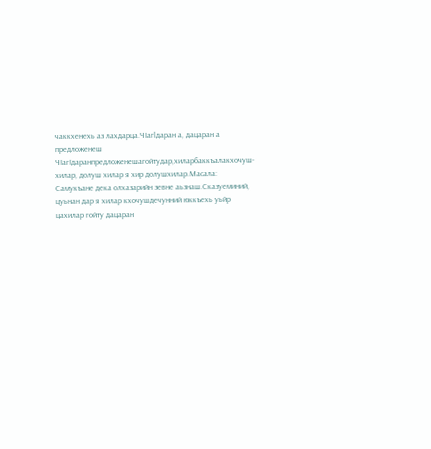чаккхенехь аз лахдарца.ЧIaгlдаран а, дацаран а предложенеш
ЧIагIдаранпредложенешагойтудар,хиларбаккъалакхочуш- хилар, долуш хилар я хир долушхилар.Масала: Самукъане дека олхазарийн зевне аьзнаш.Сказуеминий, цуьнан дар я хилар кхочушдечунний юккъехь уьйр цахилар гойту дацаран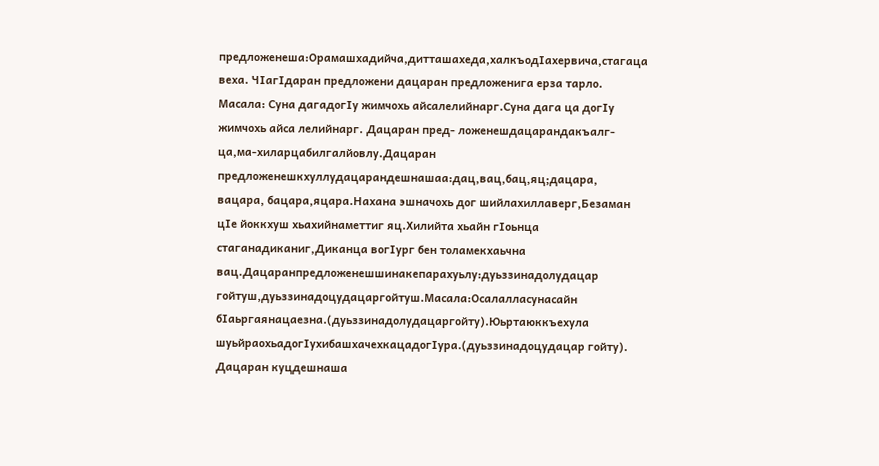предложенеша:Орамашхадийча,дитташахеда,халкъодIахервича,стагаца веха. ЧIагIдаран предложени дацаран предложенига ерза тарло. Масала: Суна дагадогIу жимчохь айсалелийнарг.Суна дага ца догIу жимчохь айса лелийнарг. Дацаран пред- ложенешдацарандакъалг-ца,ма-хиларцабилгалйовлу.Дацаран предложенешкхуллудацарандешнашаа:дац,вац,бац,яц;дацара, вацара, бацара,яцара.Нахана эшначохь дог шийлахиллаверг,Безаман цIе йоккхуш хьахийнаметтиг яц.Хилийта хьайн гIоьнца стаганадиканиг,Диканца вогIург бен толамекхаьчна вац.Дацаранпредложенешшинакепарахуьлу:дуьззинадолудацар гойтуш,дуьззинадоцудацаргойтуш.Масала:Осалалласунасайн бIаьргаянацаезна.(дуьззинадолудацаргойту).Юьртаюккъехула шуьйраохьадогIухибашхачехкацадогIура.(дуьззинадоцудацар гойту). Дацаран куцдешнаша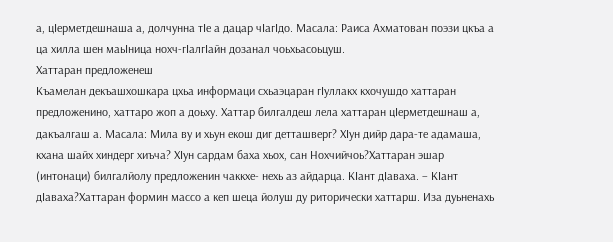а, цIерметдешнаша а, долчунна тIе а дацар чIагIдо. Масала: Раиса Ахматован поэзи цкъа а ца хилла шен маьIница нохч-гIалгIайн дозанал чоьхьасоьцуш.
Хаттаран предложенеш
Къамелан декъашхошкара цхьа информаци схьаэцаран гIуллакх кхочушдо хаттаран предложенино, хаттаро жоп а доьху. Хаттар билгалдеш лела хаттаран цIерметдешнаш а, дакъалгаш а. Масала: Мила ву и хьун екош диг детташверг? ХIун дийр дара-те адамаша, кхана шайх хиндерг хиъча? ХIун сардам баха хьох, сан Нохчийчоь?Хаттаран эшар (интонаци) билгалйолу предложенин чаккхе- нехь аз айдарца. КIант дIаваха. – КIант дIаваха?Хаттаран формин массо а кеп шеца йолуш ду риторически хаттарш. Иза дуьненахь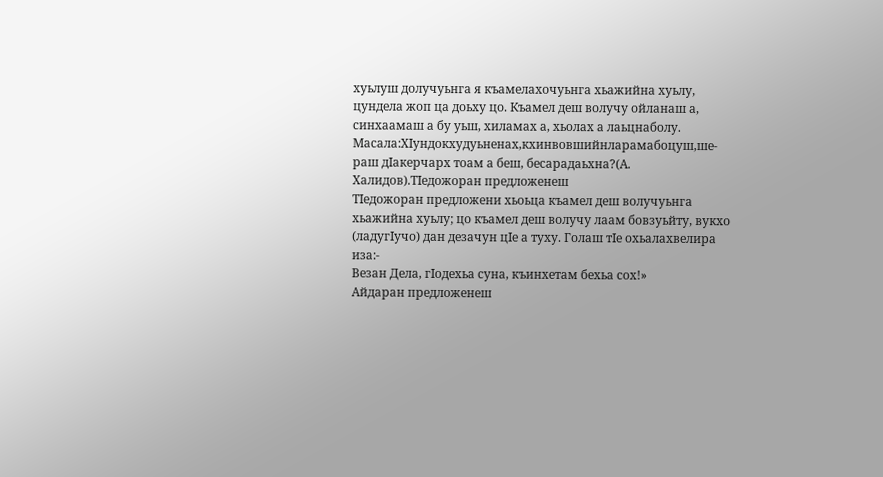хуьлуш долучуьнга я къамелахочуьнга хьажийна хуьлу, цундела жоп ца доьху цо. Къамел деш волучу ойланаш а, синхаамаш а бу уьш, хиламах а, хьолах а лаьцнаболу. Масала:ХIундокхудуьненах,кхинвовшийнларамабоцуш,ше- раш дIакерчарх тоам а беш, бесарадаьхна?(А. Халидов).ТIедожоран предложенеш
ТIедожоран предложени хьоьца къамел деш волучуьнга хьажийна хуьлу; цо къамел деш волучу лаам бовзуьйту, вукхо (ладугIучо) дан дезачун цIе а туху. Голаш тIе охьалахвелира иза:-
Везан Дела, гIодехьа суна, къинхетам бехьа сох!»
Айдаран предложенеш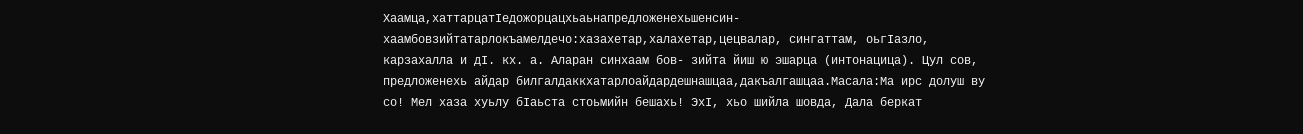Хаамца,хаттарцатIедожорцацхьаьнапредложенехьшенсин- хаамбовзийтатарлокъамелдечо:хазахетар,халахетар,цецвалар, сингаттам, оьгIазло, карзахалла и дI. кх. а. Аларан синхаам бов- зийта йиш ю эшарца (интонацица). Цул сов, предложенехь айдар билгалдаккхатарлоайдардешнашцаа,дакъалгашцаа.Масала:Ма ирс долуш ву со! Мел хаза хуьлу бIаьста стоьмийн бешахь! ЭхI, хьо шийла шовда, Дала беркат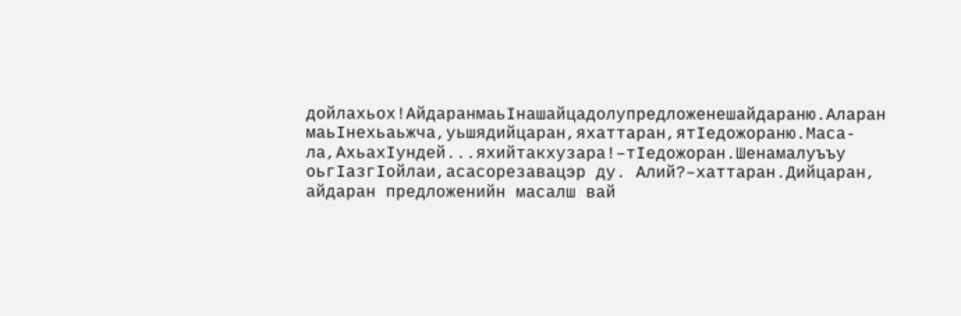дойлахьох!АйдаранмаьIнашайцадолупредложенешайдараню.Аларан маьIнехьаьжча,уьшядийцаран,яхаттаран,ятIедожораню.Маса- ла,АхьахIундей...яхийтакхузара!–тIедожоран.Шенамалуъъу оьгIазгIойлаи,асасорезавацэр ду. Алий?–хаттаран.Дийцаран, айдаран предложенийн масалш вай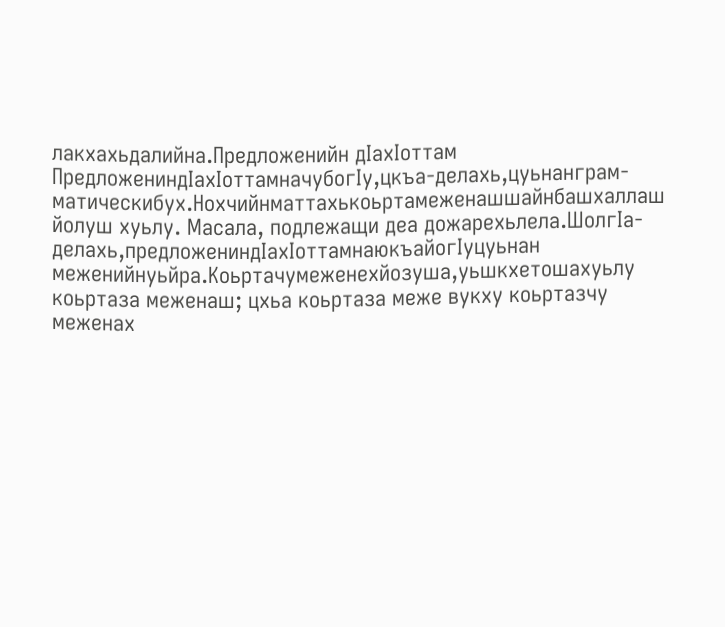лакхахьдалийна.Предложенийн дIахIоттам
ПредложениндIахIоттамначубогIу,цкъа-делахь,цуьнанграм- матическибух.Нохчийнматтахькоьртамеженашшайнбашхаллаш йолуш хуьлу. Масала, подлежащи деа дожарехьлела.ШолгIа-делахь,предложениндIахIоттамнаюкъайогIуцуьнан меженийнуьйра.Коьртачумеженехйозуша,уьшкхетошахуьлу коьртаза меженаш; цхьа коьртаза меже вукху коьртазчу меженах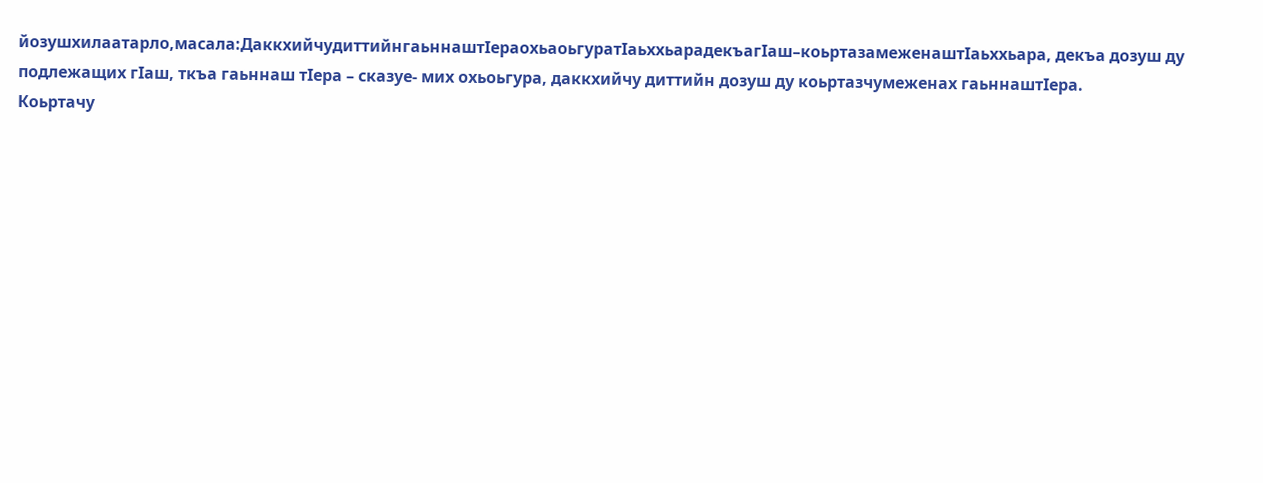йозушхилаатарло,масала:ДаккхийчудиттийнгаьннаштIераохьаоьгуратIаьххьарадекъагIаш–коьртазамеженаштIаьххьара, декъа дозуш ду подлежащих гIаш, ткъа гаьннаш тIера – сказуе- мих охьоьгура, даккхийчу диттийн дозуш ду коьртазчумеженах гаьннаштIера.
Коьртачу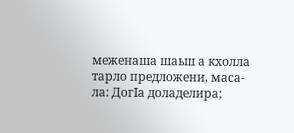меженаша шаьш а кхолла тарло предложени, маса- ла: ДогIа доладелира;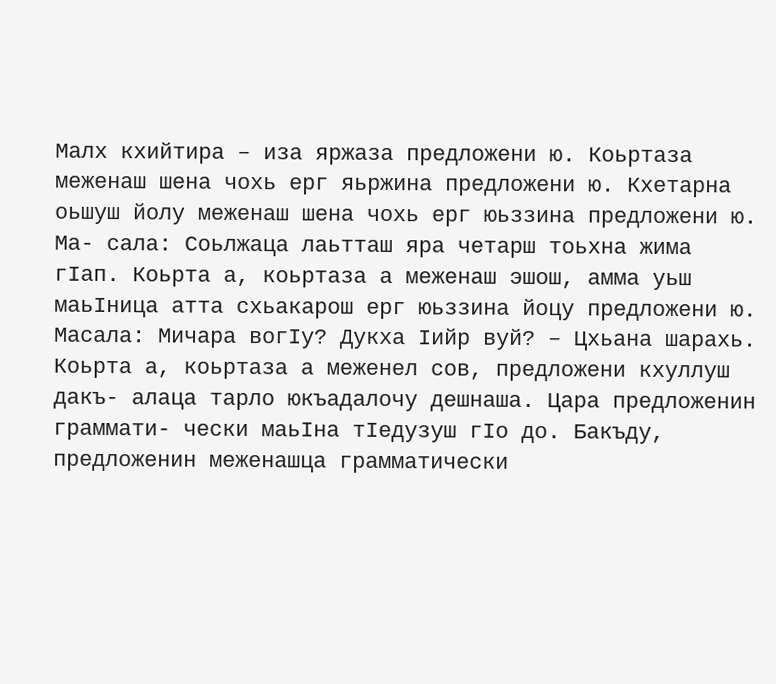Малх кхийтира – иза яржаза предложени ю. Коьртаза меженаш шена чохь ерг яьржина предложени ю. Кхетарна оьшуш йолу меженаш шена чохь ерг юьззина предложени ю. Ма- сала: Соьлжаца лаьтташ яра четарш тоьхна жима гIап. Коьрта а, коьртаза а меженаш эшош, амма уьш маьIница атта схьакарош ерг юьззина йоцу предложени ю. Масала: Мичара вогIу? Дукха Iийр вуй? – Цхьана шарахь.
Коьрта а, коьртаза а меженел сов, предложени кхуллуш дакъ- алаца тарло юкъадалочу дешнаша. Цара предложенин граммати- чески маьIна тIедузуш гIо до. Бакъду, предложенин меженашца грамматически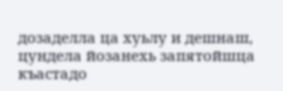дозаделла ца хуьлу и дешнаш, цундела йозанехь запятойшца къастадо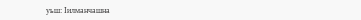уьш: Iилманчашна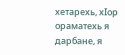хетарехь, хIор ораматехь я дарбане, я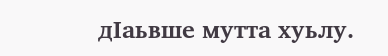дIаьвше мутта хуьлу.